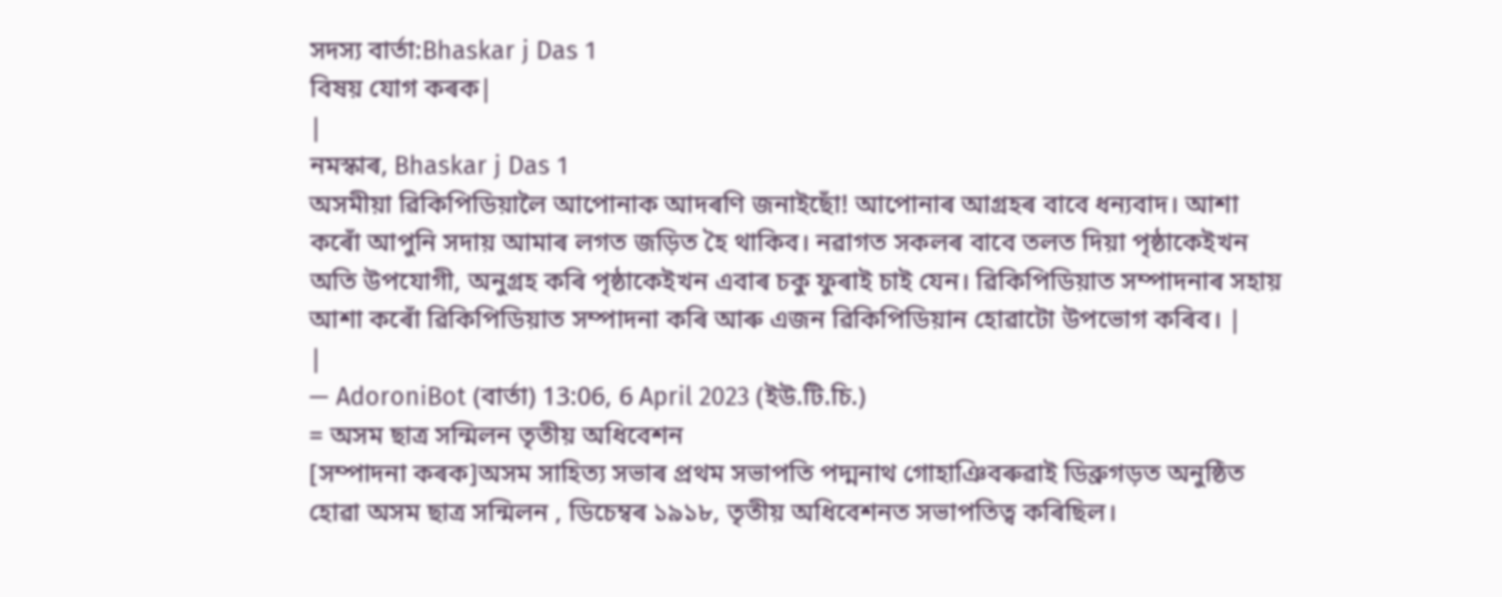সদস্য বাৰ্তা:Bhaskar j Das 1
বিষয় যোগ কৰক|
|
নমস্কাৰ, Bhaskar j Das 1
অসমীয়া ৱিকিপিডিয়ালৈ আপোনাক আদৰণি জনাইছোঁ! আপোনাৰ আগ্ৰহৰ বাবে ধন্যবাদ। আশা কৰোঁ আপুনি সদায় আমাৰ লগত জড়িত হৈ থাকিব। নৱাগত সকলৰ বাবে তলত দিয়া পৃষ্ঠাকেইখন অতি উপযোগী, অনুগ্ৰহ কৰি পৃষ্ঠাকেইখন এবাৰ চকু ফুৰাই চাই যেন। ৱিকিপিডিয়াত সম্পাদনাৰ সহায়
আশা কৰোঁ ৱিকিপিডিয়াত সম্পাদনা কৰি আৰু এজন ৱিকিপিডিয়ান হোৱাটো উপভোগ কৰিব। |
|
— AdoroniBot (বাৰ্তা) 13:06, 6 April 2023 (ইউ.টি.চি.)
= অসম ছাত্ৰ সন্মিলন তৃতীয় অধিবেশন
[সম্পাদনা কৰক]অসম সাহিত্য সভাৰ প্ৰথম সভাপতি পদ্মনাথ গোহাঞিবৰুৱাই ডিব্ৰুগড়ত অনুষ্ঠিত হোৱা অসম ছাত্ৰ সন্মিলন , ডিচেম্বৰ ১৯১৮, তৃতীয় অধিবেশনত সভাপতিত্ব কৰিছিল।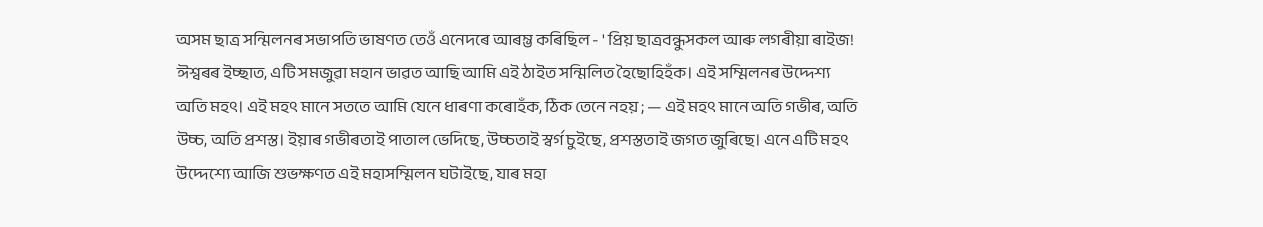অসম ছাত্ৰ সন্মিলনৰ সভাপতি ভাষণত তেওঁ এনেদৰে আৰম্ভ কৰিছিল - ' প্রিয় ছাত্রবন্ধুসকল আৰু লগৰীয়া ৰাইজ! ঈশ্বৰৰ ইচ্ছাত, এটি সমজুৱা মহান ভাৱত আছি আমি এই ঠাইত সন্মিলিত হৈছোহিহঁক। এই সম্মিলনৰ উদ্দেশ্য অতি মহৎ। এই মহৎ মানে সততে আমি যেনে ধাৰণা কৰোহঁক, ঠিক তেনে নহয় ; — এই মহৎ মানে অতি গভীৰ, অতি উচ্চ, অতি প্রশস্ত। ইয়াৰ গভীৰতাই পাতাল ভেদিছে, উচ্চতাই স্বৰ্গ চুইছে, প্রশস্ততাই জগত জুৰিছে। এনে এটি মহৎ উদ্দেশ্যে আজি শুভক্ষণত এই মহাসম্মিলন ঘটাইছে, যাৰ মহা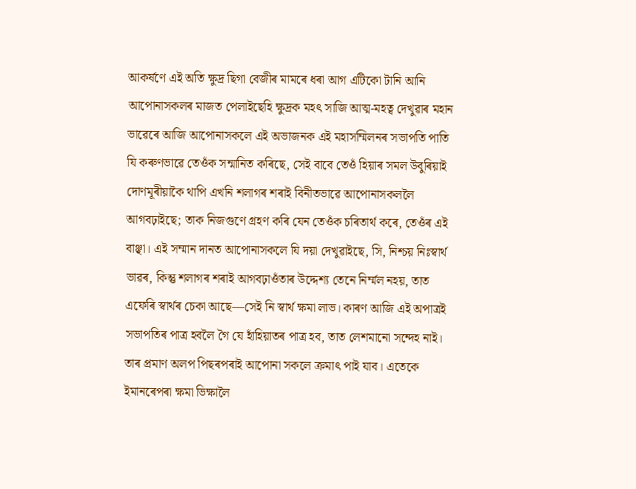আকর্ষণে এই অতি ক্ষুদ্র ছিগা বেজীৰ মামৰে ধৰা আগ এটিকো টানি আনি আপোনাসকলৰ মাজত পেলাইছেহি ক্ষুদ্রক মহৎ সাজি আত্ম-মহত্ব দেখুৱাৰ মহান ভাৱেৰে আজি আপোনাসকলে এই অভাজনক এই মহাসম্মিলনৰ সভাপতি পাতি যি কৰুণভাৱে তেওঁক সন্মানিত কৰিছে, সেই বাবে তেওঁ হিয়াৰ সমল উবুৰিয়াই দোণমূৰীয়াকৈ থাপি এখনি শলাগৰ শৰাই বিনীতভাৱে আপোনাসকললৈ আগবঢ়াইছে; তাক নিজগুণে গ্রহণ কৰি যেন তেওঁক চৰিতাৰ্থ কৰে, তেওঁৰ এই বাঞ্ছা। এই সম্মান দানত আপোনাসকলে যি দয়া দেখুৱাইছে, সি, নিশ্চয় নিঃস্বার্থ ভাৱৰ, কিন্তু শলাগৰ শৰাই আগবঢ়াওঁতাৰ উদ্দেশ্য তেনে নিৰ্ম্মল নহয়, তাত এফেৰি স্বাৰ্থৰ চেকা আছে—সেই নি স্বার্থ ক্ষমা লাভ। কাৰণ আজি এই অপাত্ৰই সভাপতিৰ পাত্ৰ হবলৈ গৈ যে হাঁহিয়াতৰ পাত্ৰ হব, তাত লেশমানো সন্দেহ নাই। তাৰ প্ৰমাণ অলপ পিছৰপৰাই আপোনা সকলে ক্রমাৎ পাই যাব। এতেকে ইমানৰেপৰা ক্ষমা ভিক্ষালৈ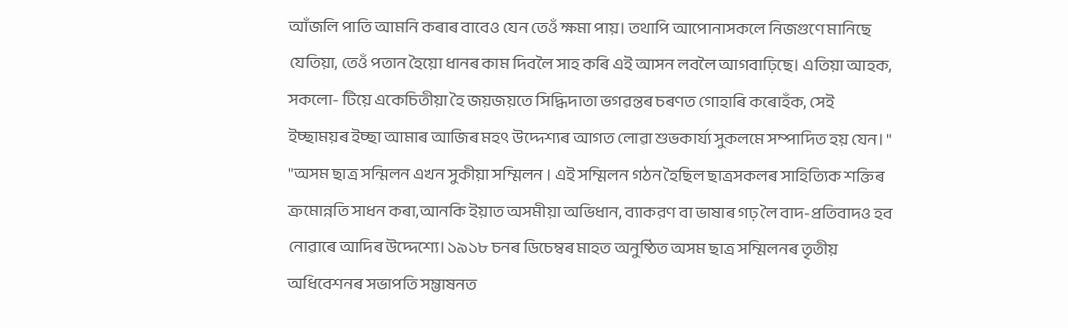আঁজলি পাতি আমনি কৰাৰ বাবেও যেন তেওঁ ক্ষমা পায়। তথাপি আপোনাসকলে নিজগুণে মানিছে যেতিয়া, তেওঁ পতান হৈয়ো ধানৰ কাম দিবলৈ সাহ কৰি এই আসন লবলৈ আগবাঢ়িছে। এতিয়া আহক, সকলো- টিয়ে একেচিতীয়া হৈ জয়জয়তে সিদ্ধিদাতা ভগৱন্তৰ চৰণত গোহাৰি কৰোহঁক, সেই ইচ্ছাময়ৰ ইচ্ছা আমাৰ আজিৰ মহৎ উদ্দেশ্যৰ আগত লোৱা শুভকাৰ্য্য সুকলমে সম্পাদিত হয় যেন। "
"অসম ছাত্ৰ সন্মিলন এখন সুকীয়া সম্মিলন । এই সম্মিলন গঠন হৈছিল ছাত্ৰসকলৰ সাহিত্যিক শক্তিৰ ক্রমোন্নতি সাধন কৰা,আনকি ইয়াত অসমীয়া অভিধান, ব্যাকরণ বা ভাষাৰ গঢ় লৈ বাদ-প্রতিবাদও হব নোৱাৰে আদিৰ উদ্দেশ্যে। ১৯১৮ চনৰ ডিচেম্বৰ মাহত অনুষ্ঠিত অসম ছাত্ৰ সম্মিলনৰ তৃতীয় অধিবেশনৰ সভাপতি সম্ভাষনত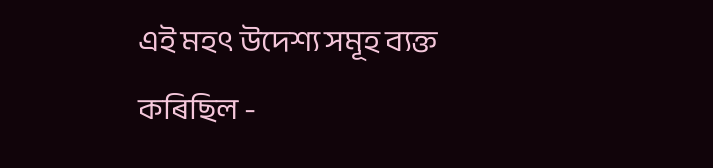এই মহৎ উদেশ্য সমূহ ব্যক্ত কৰিছিল -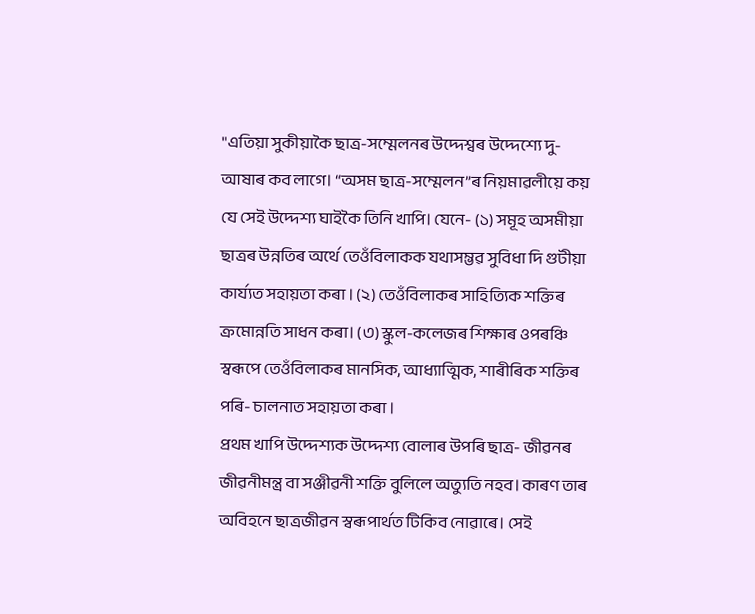"এতিয়া সুকীয়াকৈ ছাত্ৰ-সম্মেলনৰ উদ্দেশ্বৰ উদ্দেশ্যে দু-আষাৰ কব লাগে। “অসম ছাত্র-সম্মেলন”ৰ নিয়মাৱলীয়ে কয় যে সেই উদ্দেশ্য ঘাইকৈ তিনি খাপি। যেনে- (১) সমূহ অসমীয়া ছাত্ৰৰ উন্নতিৰ অর্থে তেওঁবিলাকক যথাসম্ভৱ সুবিধা দি গুটীয়া কাৰ্য্যত সহায়তা কৰা । (২) তেওঁবিলাকৰ সাহিত্যিক শক্তিৰ ক্ৰমোন্নতি সাধন কৰা। (৩) স্কুল-কলেজৰ শিক্ষাৰ ওপৰঞ্চি স্বৰূপে তেওঁবিলাকৰ মানসিক, আধ্যাত্মিক, শাৰীৰিক শক্তিৰ পৰি- চালনাত সহায়তা কৰা ।
প্রথম খাপি উদ্দেশ্যক উদ্দেশ্য বোলাৰ উপৰি ছাত্ৰ- জীৱনৰ জীৱনীমন্ত্র বা সঞ্জীৱনী শক্তি বুলিলে অত্যুতি নহব। কাৰণ তাৰ অবিহনে ছাত্রজীৱন স্বৰূপাৰ্থত টিকিব নোৱাৰে। সেই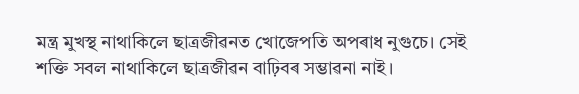মন্ত্ৰ মুখস্থ নাথাকিলে ছাত্রজীৱনত খোজেপতি অপৰাধ নুগুচে। সেই শক্তি সবল নাথাকিলে ছাত্রজীৱন বাঢ়িবৰ সম্ভাৱনা নাই।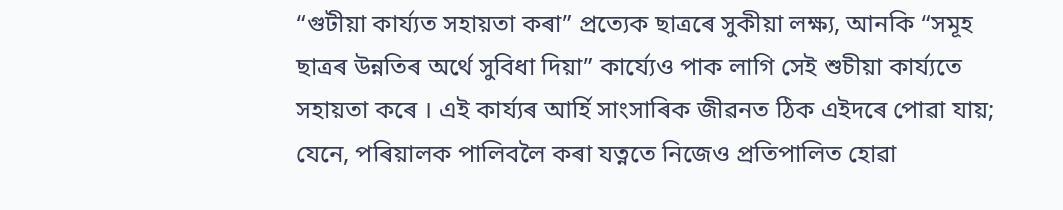“গুটীয়া কাৰ্য্যত সহায়তা কৰা” প্রত্যেক ছাত্ৰৰে সুকীয়া লক্ষ্য, আনকি “সমূহ ছাত্ৰৰ উন্নতিৰ অর্থে সুবিধা দিয়া” কাৰ্য্যেও পাক লাগি সেই শুচীয়া কাৰ্য্যতে সহায়তা কৰে । এই কাৰ্য্যৰ আৰ্হি সাংসাৰিক জীৱনত ঠিক এইদৰে পোৱা যায়; যেনে, পৰিয়ালক পালিবলৈ কৰা যত্নতে নিজেও প্রতিপালিত হোৱা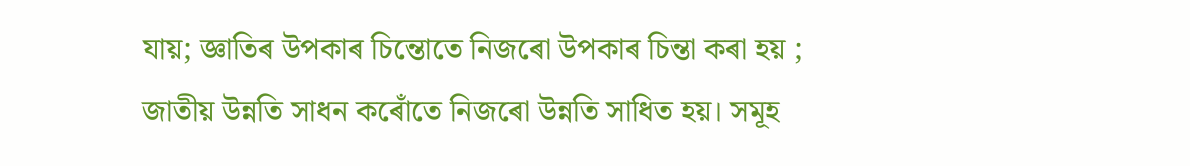যায়; জ্ঞাতিৰ উপকাৰ চিন্তোতে নিজৰো উপকাৰ চিন্তা কৰা হয় ; জাতীয় উন্নতি সাধন কৰোঁতে নিজৰো উন্নতি সাধিত হয়। সমূহ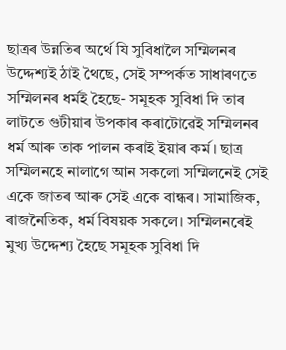ছাত্ৰৰ উন্নতিৰ অর্থে যি সুবিধালৈ সম্মিলনৰ উদ্দেশ্যই ঠাই থৈছে, সেই সম্পৰ্কত সাধাৰণতে সম্মিলনৰ ধৰ্মই হৈছে- সমূহক সুবিধা দি তাৰ লাটতে গুটীয়াৰ উপকাৰ কৰাটোৱেই সম্মিলনৰ ধৰ্ম আৰু তাক পালন কৰাই ইয়াৰ কৰ্ম। ছাত্র সম্মিলনহে নালাগে আন সকলো সম্মিলনেই সেই একে জাতৰ আৰু সেই একে বান্ধৰ। সামাজিক, ৰাজনৈতিক, ধৰ্ম বিষয়ক সকলে। সম্মিলনৰেই মুখ্য উদ্দেশ্য হৈছে সমূহক সুবিধা দি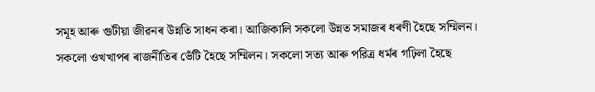সমূহ আৰু গুটীয়া জীৱনৰ উন্নতি সাধন কৰা। আজিকালি সকলো উন্নত সমাজৰ ধৰণী হৈছে সম্মিলন। সকলো ওখখাপৰ ৰাজনীতিৰ ভেঁটি হৈছে সম্মিলন। সকলো সত্য আৰু পরিত্র ধৰ্মৰ গঢ়িলা হৈছে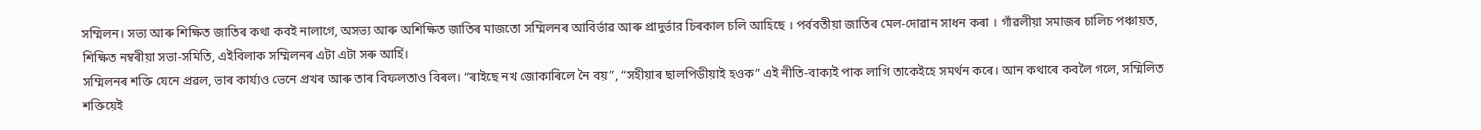সম্মিলন। সভ্য আৰু শিক্ষিত জাতিৰ কথা কবই নালাগে, অসভ্য আৰু অশিক্ষিত জাতিৰ মাজতো সম্মিলনৰ আবিৰ্ভাৱ আৰু প্রাদুর্ভার চিৰকাল চলি আহিছে । পর্ববতীয়া জাতিৰ মেল-দোৱান সাধন কৰা । গাঁৱলীয়া সমাজৰ চালিচ পঞ্চায়ত, শিক্ষিত নম্বৰীয়া সভা-সমিতি, এইবিলাক সম্মিলনৰ এটা এটা সৰু আৰ্হি।
সম্মিলনৰ শক্তি যেনে প্ৰৱল, ভাৰ কাৰ্য্যও ভেনে প্ৰখৰ আৰু তাৰ বিফলতাও বিৰল। “ৰাইছে নখ জোকাৰিলে নৈ বয়”, “সহীয়াৰ ছালপিডীয়াই হওক” এই নীতি-বাক্যই পাক লাগি তাকেইহে সমর্থন কৰে। আন কথাৰে কবলৈ গলে, সম্মিলিত শক্তিয়েই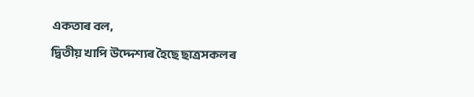একতাৰ বল,
দ্বিতীয় খাপি উদ্দেশ্যৰ হৈছে ছাত্ৰসকলৰ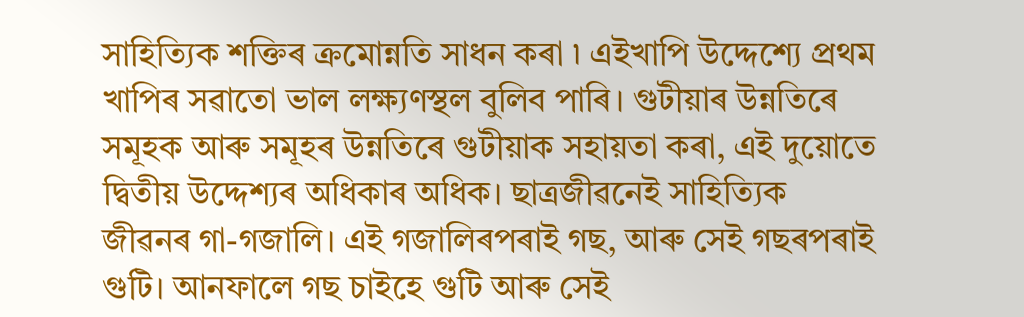সাহিত্যিক শক্তিৰ ক্রমোন্নতি সাধন কৰা ৷ এইখাপি উদ্দেশ্যে প্রথম খাপিৰ সৱাতো ভাল লক্ষ্যণস্থল বুলিব পাৰি। গুটীয়াৰ উন্নতিৰে সমূহক আৰু সমূহৰ উন্নতিৰে গুটীয়াক সহায়তা কৰা, এই দুয়োতে দ্বিতীয় উদ্দেশ্যৰ অধিকাৰ অধিক। ছাত্রজীৱনেই সাহিত্যিক জীৱনৰ গা-গজালি। এই গজালিৰপৰাই গছ, আৰু সেই গছৰপৰাই গুটি। আনফালে গছ চাইহে গুটি আৰু সেই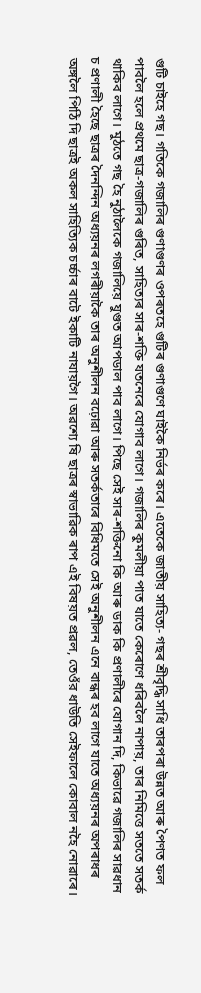গুটি চাইহে গছ। গতিকে গজালিৰ গুণাগুণৰ ওপৰতহে গুটিৰ গুণাগুণে ঘাইকৈ নিৰ্ভৰ কৰে। এতেকে জাতীয় সাহিত্য- গছৰ শ্রীবৃদ্ধি সাধি তাৰপৰা উন্নত আৰু পৈণত ফল পাবলৈ হলে প্রথমে ছাত্র-গজালিৰ গুৰিত, সাহিত্যৰ সাৰ-শক্তি যতনেৰে যোগাব লাগে। গজালিৰ কুমলীয়া পাত যাতে কেৰোণে ধৰিবলৈ নাপায়, তাৰ নিমিত্তে সততে সতর্ক থাকিব লাগে। মুঠতে গছ হৈ নুঠালৈকে গজালিয়ে যুগুত আপডাল পাব লাগে। পিছে সেই সাৰ-শক্তিনো কি আৰু ডাক কি প্রণালীৰে যোগান দি, কিভাৱে গজালিৰ সাৱধান চ প্ৰণালী হৈছে ছাত্ৰৰ দৈনন্দিন অধ্যয়নৰ লগৰীয়াকৈ তাৰ অনুশীলন বঢ়োৱা আৰু সতর্কতাৰে বিধিমতে সেই অনুশীলন এনে বান্ধৰ হব লাগে যাতে অধ্যয়নৰ অপৰাধৰ অঙ্গলৈ পিঠি দি ছাত্রই অকল সাহিত্যিক চর্চ্চাৰ বাটে ইকাটি নাযায়গৈ। অৱশ্যে ষি ছাত্ৰৰ স্বাভাৱিক ৰাপ এই বিষয়ত প্ৰৱল, তেওঁর ধাউতি সেইফালে কোবাল নহৈ নোৱাৰে।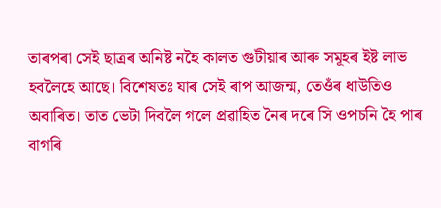তাৰপৰা সেই ছাত্ৰৰ অনিষ্ট নহৈ কালত গুটীয়াৰ আৰু সমূহৰ ইষ্ট লাভ হবলৈহে আছে। বিশেষতঃ যাৰ সেই ৰাপ আজন্ম, তেওঁৰ ধাউতিও অবাৰিত। তাত ভেটা দিবলৈ গলে প্রৱাহিত নৈৰ দৰে সি ওপচনি হৈ পাৰ বাগৰি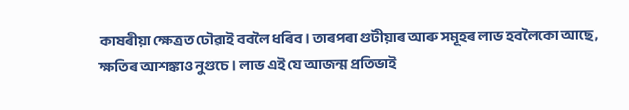কাষৰীয়া ক্ষেত্ৰত ঢৌৱাই ববলৈ ধৰিব। তাৰপৰা গুটীয়াৰ আৰু সমূহৰ লাভ হবলৈকো আছে, ক্ষতিৰ আশঙ্কাও নুগুচে। লাভ এই যে আজন্ম প্রতিভাই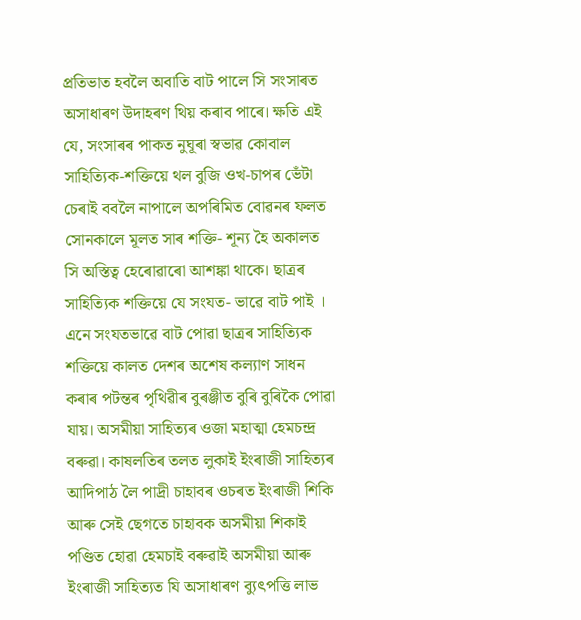প্রতিভাত হবলৈ অবাতি বাট পালে সি সংসাৰত অসাধাৰণ উদাহৰণ থিয় কৰাব পাৰে। ক্ষতি এই যে, সংসাৰৰ পাকত নুঘূৰা স্বভাৱ কোবাল সাহিত্যিক-শক্তিয়ে থল বুজি ওখ-চাপৰ ভেঁটা চেৰাই ববলৈ নাপালে অপৰিমিত বোৱনৰ ফলত সোনকালে মূলত সাৰ শক্তি- শূন্য হৈ অকালত সি অস্তিত্ব হেৰোৱাৰো আশঙ্কা থাকে। ছাত্ৰৰ সাহিত্যিক শক্তিয়ে যে সংযত- ভাৱে বাট পাই । এনে সংযতভাৱে বাট পোৱা ছাত্ৰৰ সাহিত্যিক শক্তিয়ে কালত দেশৰ অশেষ কল্যাণ সাধন কৰাৰ পটন্তৰ পৃথিৱীৰ বুৰঞ্জীত বুৰি বুৰিকৈ পোৱা যায়। অসমীয়া সাহিত্যৰ ওজা মহাত্মা হেমচন্দ্ৰ বৰুৱা। কাষলতিৰ তলত লুকাই ইংৰাজী সাহিত্যৰ আদিপাঠ লৈ পাদ্রী চাহাবৰ ওচৰত ইংৰাজী শিকি আৰু সেই ছেগতে চাহাবক অসমীয়া শিকাই পণ্ডিত হোৱা হেমচাই বৰুৱাই অসমীয়া আৰু ইংৰাজী সাহিত্যত যি অসাধাৰণ ব্যুৎপত্তি লাভ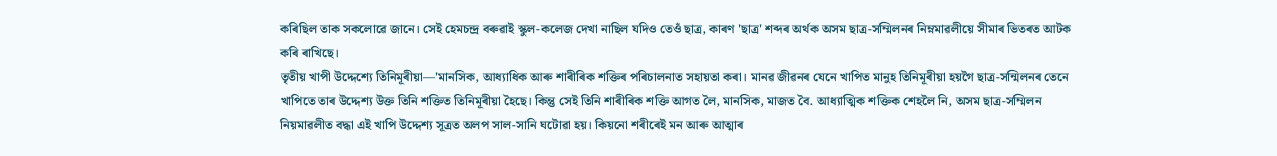কৰিছিল তাক সকলোৱে জানে। সেই হেমচন্দ্ৰ বৰুৱাই স্কুল-কলেজ দেখা নাছিল যদিও তেওঁ ছাত্র, কাৰণ 'ছাত্র' শব্দৰ অৰ্থক অসম ছাত্ৰ-সম্মিলনৰ নিম্নমাৱলীয়ে সীমাৰ ভিতৰত আটক কৰি ৰাখিছে।
তৃতীয় খাপী উদ্দেশ্যে তিনিমূৰীয়া—'মানসিক, আধ্যাধিক আৰু শাৰীৰিক শক্তিৰ পৰিচালনাত সহায়তা কৰা। মানৱ জীৱনৰ যেনে খাপিত মানুহ তিনিমূৰীয়া হয়গৈ ছাত্র-সন্মিলনৰ তেনে খাপিতে তাৰ উদ্দেশ্য উক্ত তিনি শক্তিত তিনিমূৰীয়া হৈছে। কিন্তু সেই তিনি শাৰীৰিক শক্তি আগত লৈ, মানসিক, মাজত বৈ. আধ্যাত্মিক শক্তিক শেহলৈ নি, অসম ছাত্র-সম্মিলন নিয়মাৱলীত বদ্ধা এই খাপি উদ্দেশ্য সূত্রত অলপ সাল-সানি ঘটোৱা হয়। কিয়নো শৰীৰেই মন আৰু আত্মাৰ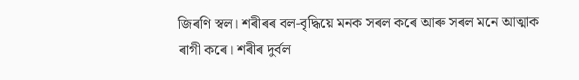জিৰণি স্বল। শৰীৰৰ বল-বৃদ্ধিয়ে মনক সৰল কৰে আৰু সৰল মনে আত্মাক ৰাগী কৰে। শৰীৰ দুৰ্বল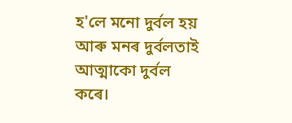হ'লে মনো দুর্বল হয় আৰু মনৰ দুৰ্বলতাই আত্মাকো দুৰ্বল কৰে।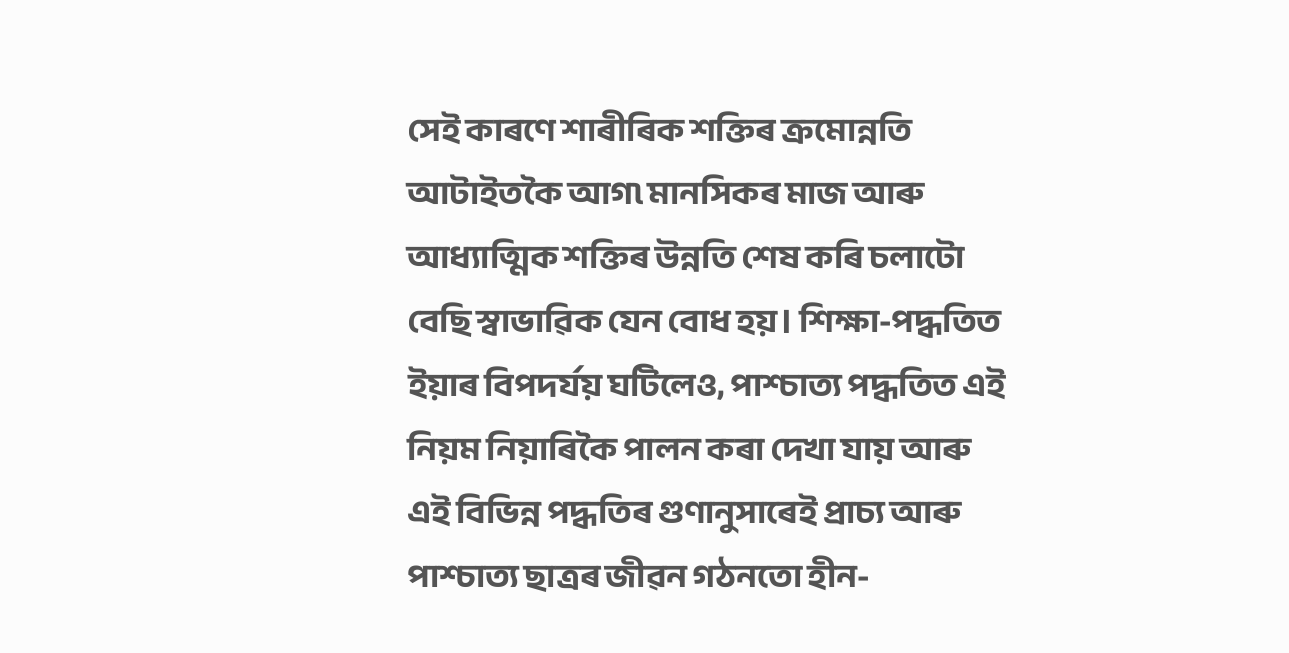সেই কাৰণে শাৰীৰিক শক্তিৰ ক্রমোন্নতি আটাইতকৈ আগ৷ মানসিকৰ মাজ আৰু আধ্যাত্মিক শক্তিৰ উন্নতি শেষ কৰি চলাটো বেছি স্বাভাৱিক যেন বোধ হয়। শিক্ষা-পদ্ধতিত ইয়াৰ বিপদৰ্যয় ঘটিলেও, পাশ্চাত্য পদ্ধতিত এই নিয়ম নিয়াৰিকৈ পালন কৰা দেখা যায় আৰু এই বিভিন্ন পদ্ধতিৰ গুণানুসাৰেই প্রাচ্য আৰু পাশ্চাত্য ছাত্ৰৰ জীৱন গঠনতো হীন-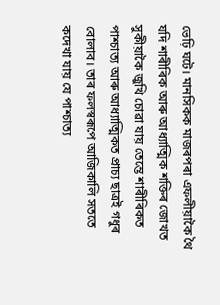ভেঢ়ি ঘটে। মানসিকক মাজৰপৰা এফলীয়াকৈ থৈ যদি শাৰীৰিক আৰু আধ্যাত্মিক শক্তিৰ জোখত সুকীয়াকৈ জুখি চোৱা যায় তেন্তে শাৰীৰিকত পাশ্চাত্য আৰু আধ্যাত্মিকত প্রাচ্য ছাত্রই গধুৰ বোলাব। তাৰ ফলস্বৰূপে আজিকালি সততে কদেখা যায় যে পাশ্চাত্য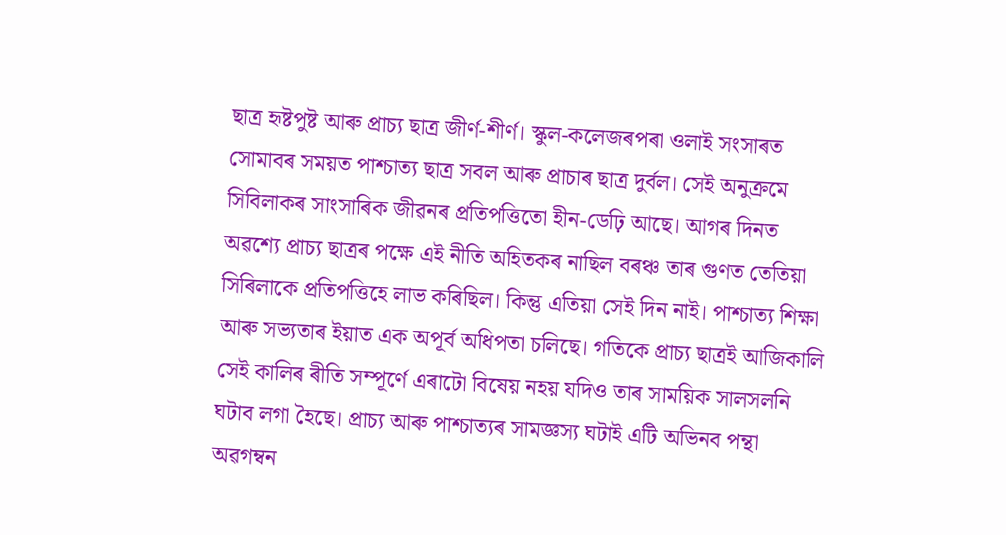ছাত্র হৃষ্টপুষ্ট আৰু প্ৰাচ্য ছাত্র জীর্ণ-শীর্ণ। স্কুল-কলেজৰপৰা ওলাই সংসাৰত সোমাবৰ সময়ত পাশ্চাত্য ছাত্র সবল আৰু প্ৰাচাৰ ছাত্ৰ দুৰ্বল। সেই অনুক্রমে সিবিলাকৰ সাংসাৰিক জীৱনৰ প্রতিপত্তিতো হীন-ডেঢ়ি আছে। আগৰ দিনত অৱশ্যে প্রাচ্য ছাত্ৰৰ পক্ষে এই নীতি অহিতকৰ নাছিল বৰঞ্চ তাৰ গুণত তেতিয়া সিৰিলাকে প্রতিপত্তিহে লাভ কৰিছিল। কিন্তু এতিয়া সেই দিন নাই। পাশ্চাত্য শিক্ষা আৰু সভ্যতাৰ ইয়াত এক অপূৰ্ব অধিপতা চলিছে। গতিকে প্রাচ্য ছাত্রই আজিকালি সেই কালিৰ ৰীতি সম্পূর্ণে এৰাটো বিষেয় নহয় যদিও তাৰ সাময়িক সালসলনি ঘটাব লগা হৈছে। প্রাচ্য আৰু পাশ্চাত্যৰ সামজ্ঞস্য ঘটাই এটি অভিনব পন্থা অৱগম্বন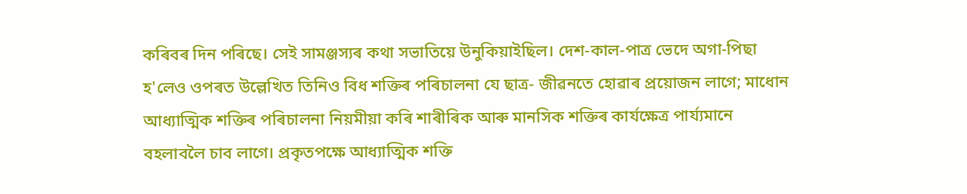কৰিবৰ দিন পৰিছে। সেই সামঞ্জস্যৰ কথা সভাতিয়ে উনুকিয়াইছিল। দেশ-কাল-পাত্র ভেদে অগা-পিছা হ'লেও ওপৰত উল্লেখিত তিনিও বিধ শক্তিৰ পৰিচালনা যে ছাত্র- জীৱনতে হোৱাৰ প্ৰয়োজন লাগে; মাধোন আধ্যাত্মিক শক্তিৰ পৰিচালনা নিয়মীয়া কৰি শাৰীৰিক আৰু মানসিক শক্তিৰ কাৰ্যক্ষেত্ৰ পার্য্যমানে বহলাবলৈ চাব লাগে। প্রকৃতপক্ষে আধ্যাত্মিক শক্তি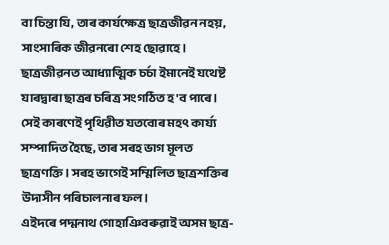বা চিন্তা যি, তাৰ কাৰ্যক্ষেত্ৰ ছাত্ৰজীৱন নহয়, সাংসাৰিক জীৱনৰো শেহ ছোৱাহে। ছাত্রজীৱনত আধ্যাত্মিক চর্চা ইমানেই যথেষ্ট যাৰদ্বাৰা ছাত্ৰৰ চৰিত্ৰ সংগঠিত হ'ব পাৰে। সেই কাৰণেই পৃথিৱীত যতবোৰ মহৎ কাৰ্য্য সম্পাদিত হৈছে, তাৰ সৰহ ভাগ মূলত ছাত্রণক্তি। সৰহ ভাগেই সম্মিলিত ছাত্রশক্তিৰ উদাসীন পৰিচালনাৰ ফল।
এইদৰে পদ্মনাথ গোহাঞিবৰুৱাই অসম ছাত্র-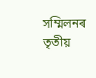সম্মিলনৰ তৃতীয়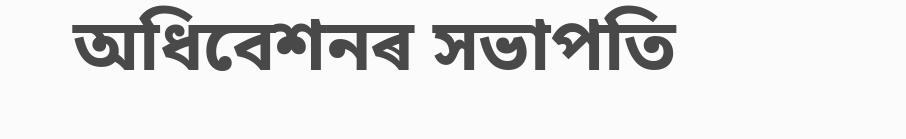অধিবেশনৰ সভাপতি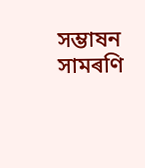সম্ভাষন সামৰণি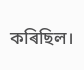কৰিছিল।